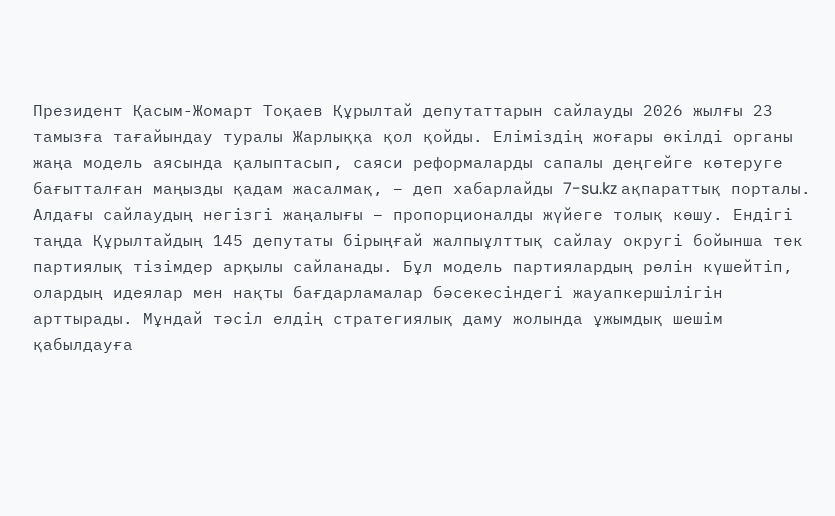Президент Қасым-Жомарт Тоқаев Құрылтай депутаттарын сайлауды 2026 жылғы 23 тамызға тағайындау туралы Жарлыққа қол қойды. Еліміздің жоғары өкілді органы жаңа модель аясында қалыптасып, саяси реформаларды сапалы деңгейге көтеруге бағытталған маңызды қадам жасалмақ, – деп хабарлайды 7-su.kz ақпараттық порталы.
Алдағы сайлаудың негізгі жаңалығы – пропорционалды жүйеге толық көшу. Ендігі таңда Құрылтайдың 145 депутаты бірыңғай жалпыұлттық сайлау округі бойынша тек партиялық тізімдер арқылы сайланады. Бұл модель партиялардың рөлін күшейтіп, олардың идеялар мен нақты бағдарламалар бәсекесіндегі жауапкершілігін арттырады. Мұндай тәсіл елдің стратегиялық даму жолында ұжымдық шешім қабылдауға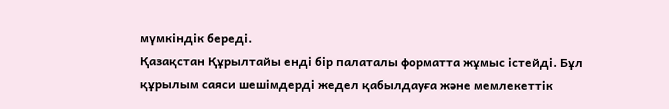мүмкіндік береді.
Қазақстан Құрылтайы енді бір палаталы форматта жұмыс істейді. Бұл құрылым саяси шешімдерді жедел қабылдауға және мемлекеттік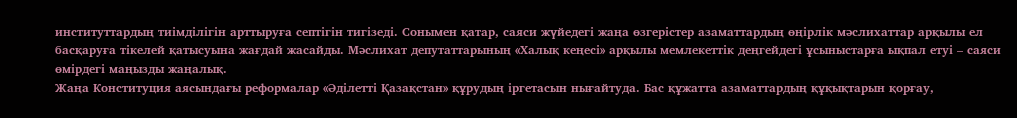институттардың тиімділігін арттыруға септігін тигізеді. Сонымен қатар, саяси жүйедегі жаңа өзгерістер азаматтардың өңірлік мәслихаттар арқылы ел басқаруға тікелей қатысуына жағдай жасайды. Мәслихат депутаттарының «Халық кеңесі» арқылы мемлекеттік деңгейдегі ұсыныстарға ықпал етуі – саяси өмірдегі маңызды жаңалық.
Жаңа Конституция аясындағы реформалар «Әділетті Қазақстан» құрудың іргетасын нығайтуда. Бас құжатта азаматтардың құқықтарын қорғау,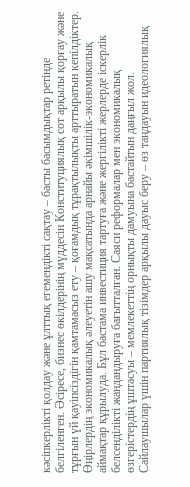кәсіпкерлікті қолдау және ұлттық егемендікті сақтау – басты басымдықтар ретінде белгіленген. Әсіресе, бизнес өкілдерінің мүддесін Конституциялық сот арқылы қорғау және тұрғын үй қауіпсіздігін қамтамасыз ету – қоғамдық тұрақтылықты арттыратын кепілдіктер.
Өңірлердің экономикалық әлеуетін ашу мақсатында арнайы әкімшілік-экономикалық аймақтар құрылуда. Бұл бастама инвестиция тартуға және жергілікті жерлерде іскерлік белсенділікті жандандыруға бағытталған. Саяси реформалар мен экономикалық өзгерістердің ұштасуы – мемлекеттің орнықты дамуына бастайтын даңғыл жол.
Сайлаушылар үшін партиялық тізімдер арқылы дауыс беру – өз таңдауын идеологиялық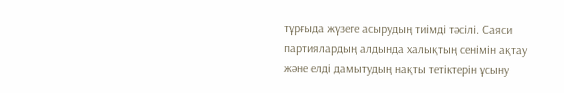тұрғыда жүзеге асырудың тиімді тәсілі. Саяси партиялардың алдында халықтың сенімін ақтау және елді дамытудың нақты тетіктерін ұсыну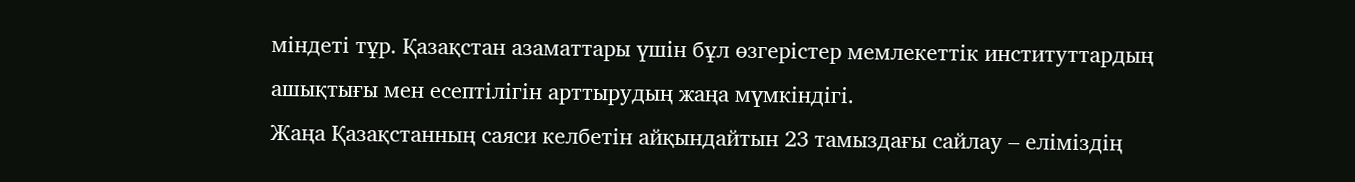міндеті тұр. Қазақстан азаматтары үшін бұл өзгерістер мемлекеттік институттардың ашықтығы мен есептілігін арттырудың жаңа мүмкіндігі.
Жаңа Қазақстанның саяси келбетін айқындайтын 23 тамыздағы сайлау – еліміздің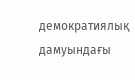демократиялық дамуындағы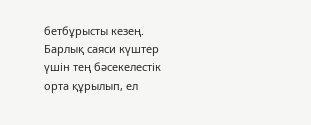бетбұрысты кезең. Барлық саяси күштер үшін тең бәсекелестік орта құрылып, ел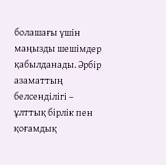болашағы үшін маңызды шешімдер қабылданады. Әрбір азаматтың белсенділігі – ұлттық бірлік пен қоғамдық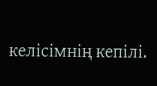келісімнің кепілі.